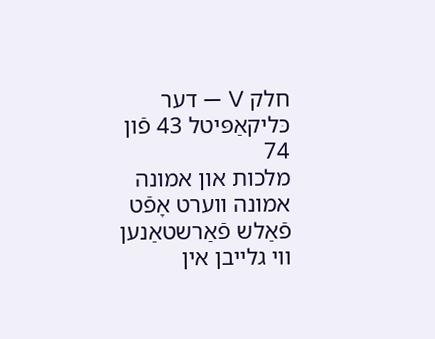חלק V — דער כּליקאַפּיטל 43 פֿון 74
מלכות און אמונה
אמונה ווערט אָפֿט פֿאַלש פֿאַרשטאַנען ווי גלייבן אין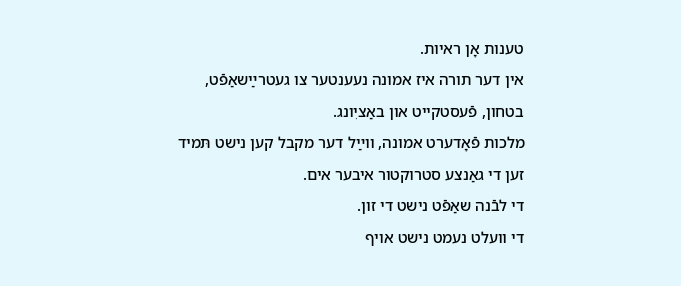טענות אָן ראיות.
אין דער תורה איז אמונה נעענטער צו געטרײַשאַפֿט, בטחון, פֿעסטקייט און באַציִונג.
מלכות פֿאָדערט אמונה, ווײַל דער מקבל קען נישט תּמיד זען די גאַנצע סטרוקטור איבער אים.
די לבֿנה שאַפֿט נישט די זון.
די וועלט נעמט נישט אויף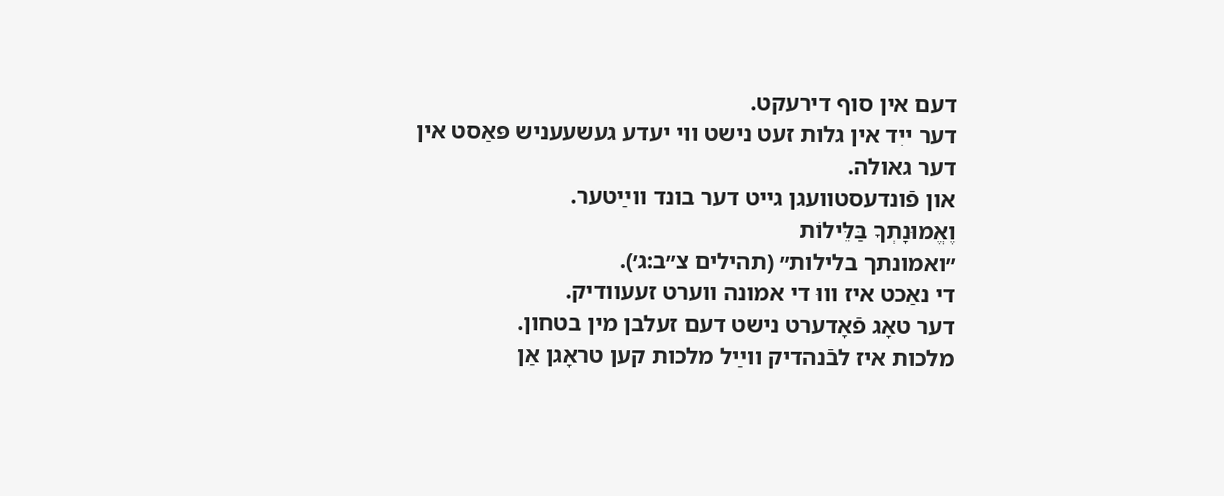דעם אין סוף דירעקט.
דער ייִד אין גלות זעט נישט ווי יעדע געשעעניש פּאַסט אין דער גאולה.
און פֿונדעסטוועגן גייט דער בונד ווײַטער.
וֶאֱמוּנָתְךָ בַּלֵּילוֹת
״ואמונתך בלילות״ (תהילים צ״ב:ג׳).
די נאַכט איז וווּ די אמונה ווערט זעעוודיק.
דער טאָג פֿאָדערט נישט דעם זעלבן מין בטחון.
מלכות איז לבֿנהדיק ווײַל מלכות קען טראָגן אַן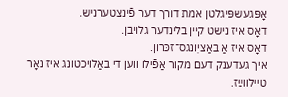אָפּגעשפּיגלטן אמת דורך דער פֿינצטערניש.
דאָס איז נישט קיין בלינדער גלויבן.
דאָס איז אַ באַציִונגס־זכּרון.
איך געדענק דעם מקור אַפֿילו ווען די באַלויכטונג איז נאָר טיילווײַז.